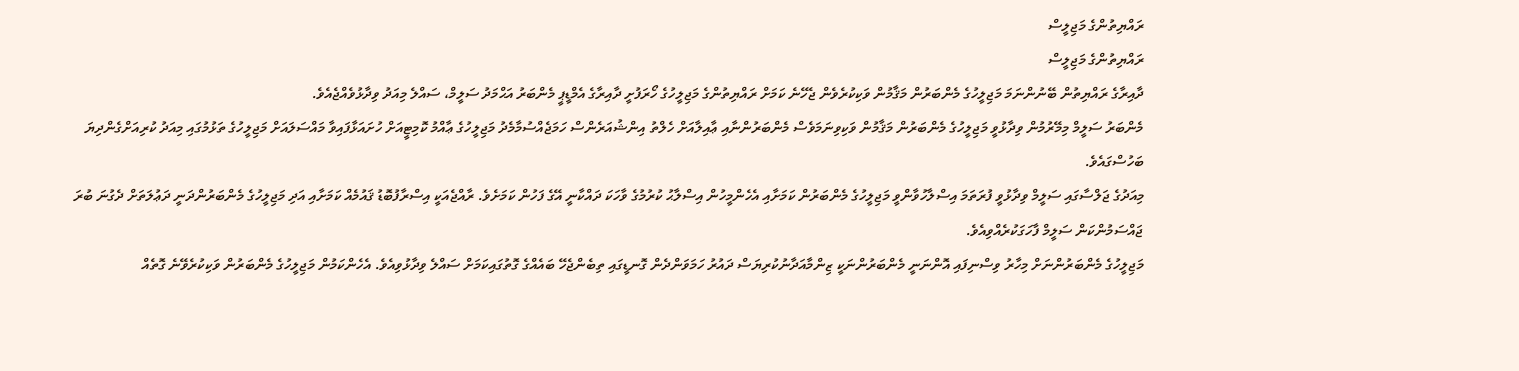ރައްޔިތުންގެ މަޖިލީސް
ރައްޔިތުންގެ މަޖިލީސް
ދާއިރާގެ ރައްޔިތުން ބޭނުންނަމަ މަޖިލީހުގެ މެންބަރުން މަޤާމުން ވަކިކުރެވެން ޖެހޭނެ ކަމަށް ރައްޔިތުންގެ މަޖިލީހުގެ ހޯރަފުށީ ދާއިރާގެ އެމްޑީޕީ މެންބަރު އަޙްމަދު ސަލީމް، ސައްލެ މިއަދު ވިދާޅުވެއްޖެއެވެ.
މެންބަރު ސަލީމް މިމޭރުމުން ވިދާޅުވީ މަޖިލީހުގެ މެންބަރުން މަޤާމުން ވަކިވިނަމަވެސް މެންބަރުންނާއި ޢާއިލާއަށް ހެލްތު އިންޝުއަރެންސް ހަމަޖެއްސުމާމެދު މަޖިލީހުގެ ޢާއްމު ކޮމިޓީއަށް ހުށައަޅާފައިވާ މައްސަލައަށް މަޖިލީހުގެ ތަޅުމުގައި މިއަދު ކުރިއަށްގެންދިޔަ ބަހުސްގައެވެ.
މިއަދުގެ ޖަލްސާގައި ސަލީމް ވިދާޅުވީ ފުރަތަމަ އިސްލާހުވާންވީ މަޖިލީހުގެ މެންބަރުން ކަމަށާއި އެހެންމީހުން އިސްލާޙު ކުރުމުގެ ވާހަކަ ދައްކާނީ އޭގެ ފަހުން ކަމަށެވެ. ރާއްޖެއަކީ އިސްރާފުބޮޑު ޤައުމެއް ކަމަށާއި އަދި މަޖިލީހުގެ މެންބަރުންދަނީ ދަޢުލަތަށް ދެގުނަ ބުރަ ޖައްސަމުންކަން ސަލީމް ފާހަގަކުރެއްވިއެވެ.
މަޖިލީހުގެ މެންބަރުންނަށް މިހާރު ވިސްނިފައި އޮންނަނީ މެންބަރުންނަކީ ޒިންމާއަދާނުކުރިޔަސް ދައުރު ހަމަވަންދެން ގޮނޑީގައި ތިބެންޖެހޭ ބައެއްގެ ގޮތުގައިކަމަށް ސައްލެ ވިދާޅުވިއެވެ. އެހެންކަމުން މަޖިލީހުގެ މެންބަރުން ވަކިކުރެވޭނެ ގޮތެއް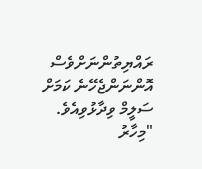ރައްޔިތުންނަށްވެސް އޮންނަންޖެހޭނެ ކަމަށް ސަލީމް ވިދާޅުވިއެވެ.
"މިހާރު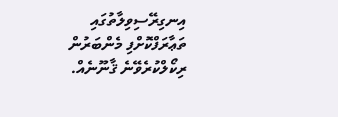އިނގިރޭސިވިލާތުގައި ތަޢާރަފްކޮށްފި މެންބަރުން ރިކޯލްކުރެވޭނެ ޤާނޫނެއް.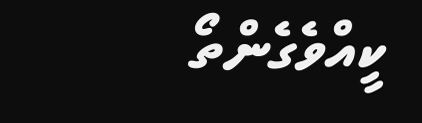ކީއްވެގެންތޯ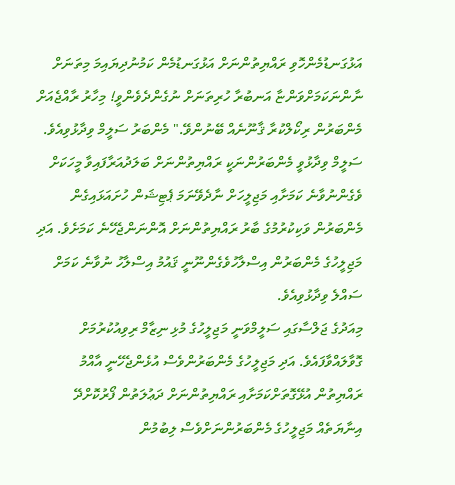އަޅުގަނޑުމެންހޮވި ރައްޔިތުންނަށް އަޅުގަނޑުމެން ކަމުނުދިޔައިމަ މިތަނަށް ނާންނަކަމަށްވަންޏާ އަނބުރާ ހުރިތަނަށް ނުގެންދެވެންވީ! މިހާރު ރާއްޖެއަށް މެންބަރުން ރިކޯލްކުރާ ޤާނޫނެއް ބޭނުންވޭ." މެންބަރު ސަލީމް ވިދާޅުވިއެވެ.
ސަލީމް ވިދާޅުވީ މެންބަރުންނަކީ ރައްޔިތުންނަށް ބަލަދުއަރާފައިވާ މީހަކަށް ވެގެންނުވާނެ ކަމަށާއި މަޖިލީހަށް ނާދެވޭނަމަ ޕެޓިޝަން ހުށައަޅައިގެން މެންބަރުން ވަކިކުރުމުގެ ބާރު ރައްޔިތުންނަށް އޮންނަންޖެހޭނެ ކަމަށެވެ. އަދި މަޖިލީހުގެ މެންބަރުން އިސްލާހުވެގެންނޫނީ ޤައުމު އިސްލާހު ނުވާނެ ކަމަށް ސައްލެ ވިދާޅުވިއެވެ.
މިއަދުގެ ޖަލްސާގައި ސަލީމްވަނީ މަޖިލީހުގެ މުޅި ނިޒާމް ރިވިއުކުރުމަށް ގޮވާލައްވާފައެވެ. އަދި މަޖިލީހުގެ މެންބަރުންވެސް އުޅެންޖެހޭނީ އާއްމު ރައްޔިތުން އުޅޭގޮތަށްކަމަށާއި ރައްޔިތުންނަށް ދަޢުލަތުން ފޯރުކޮށްދޭ އިނާޔަތެއް މަޖިލީހުގެ މެންބަރުންނަށްވެސް ލިބުމުން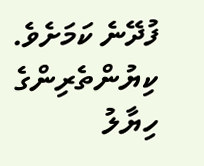ފުދޭނެ ކަމަށެވެ.
ކިޔުންތެރިންގެ ހިޔާލު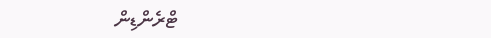ޓްރެންޑިން